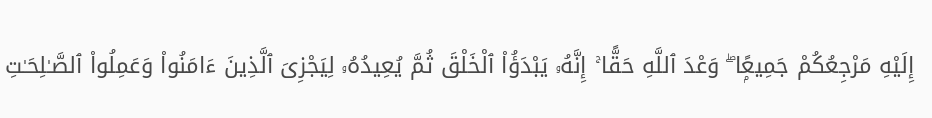إِلَيْهِ مَرْجِعُكُمْ جَمِيعًۭا ۖ وَعْدَ ٱللَّهِ حَقًّا ۚ إِنَّهُۥ يَبْدَؤُا۟ ٱلْخَلْقَ ثُمَّ يُعِيدُهُۥ لِيَجْزِىَ ٱلَّذِينَ ءَامَنُوا۟ وَعَمِلُوا۟ ٱلصَّـٰلِحَـٰتِ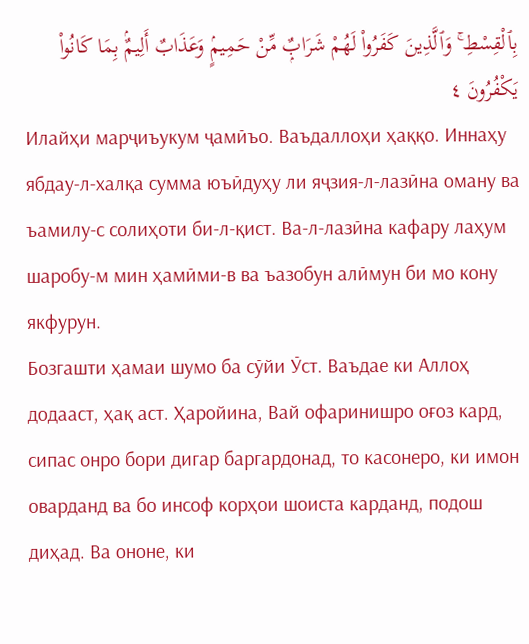بِٱلْقِسْطِ ۚ وَٱلَّذِينَ كَفَرُوا۟ لَهُمْ شَرَابٌۭ مِّنْ حَمِيمٍۢ وَعَذَابٌ أَلِيمٌۢ بِمَا كَانُوا۟ يَكْفُرُونَ ٤
Илайҳи марҷиъукум ҷамӣъо. Ваъдаллоҳи ҳаққо. Иннаҳу ябдау-л-халқа сумма юъӣдуҳу ли яҷзия-л-лазӣна оману ва ъамилу-с солиҳоти би-л-қист. Ва-л-лазӣна кафару лаҳум шаробу-м мин ҳамӣми-в ва ъазобун алӣмун би мо кону якфурун.
Бозгашти ҳамаи шумо ба сӯйи Ӯст. Ваъдае ки Аллоҳ додааст, ҳақ аст. Ҳаройина, Вай офаринишро оғоз кард, сипас онро бори дигар баргардонад, то касонеро, ки имон оварданд ва бо инсоф корҳои шоиста карданд, подош диҳад. Ва ононе, ки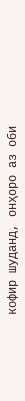кофир шуданд, онҳоро аз оби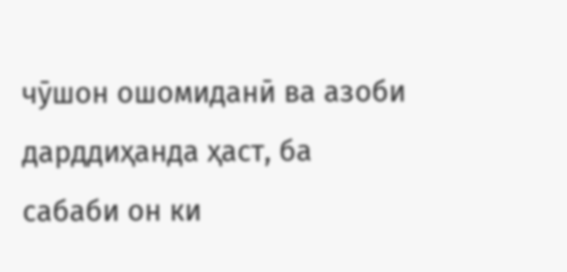чӯшон ошомиданӣ ва азоби дарддиҳанда ҳаст, ба сабаби он ки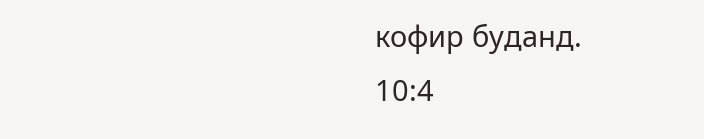кофир буданд.
10:4